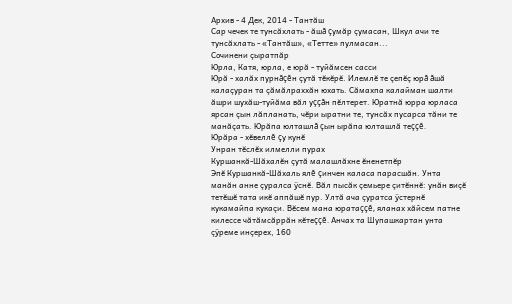Архив - 4 Дек, 2014 - Тантăш
Сар чечек те тунсăхлать - ăшă çумăр çумасан, Шкул ачи те тунсăхлать - «Тантăш», «Тетте» пулмасан...
Сочинени çыратпăр
Юрла, Катя, юрла, е юрă - туйăмсен сасси
Юрă - халăх пурнăçĕн çутă тĕкĕрĕ. Илемлĕ те çепĕç юрă ăшă калаçуран та çăмăлраххăн юхать. Сăмахпа калайман шалти ăшри шухăш-туйăма вăл уççăн пĕлтерет. Юратнă юрра юрласа ярсан çын лăпланать, чĕри ыратни те, тунсăх пусарса тăни те манăçать. Юрăпа юлташлă çын ырăпа юлташлă теççĕ.
Юрăра - хĕвеллĕ çу кунĕ
Унран тĕслĕх илмелли пурах
Куршанкă-Шăхалĕн çутă малашлăхне ĕненетпĕр
Эпĕ Куршанкă-Шăхаль ялĕ çинчен каласа парасшăн. Унта манăн анне çуралса ÿснĕ. Вăл пысăк çемьере çитĕннĕ: унăн виçĕ тетĕшĕ тата икĕ аппăшĕ пур. Ултă ача çуратса ÿстернĕ кукамайпа кукаçи. Вĕсем мана юратаççĕ, яланах хăйсем патне килессе чăтăмсăррăн кĕтеççĕ. Анчах та Шупашкартан унта çÿреме инçерех, 160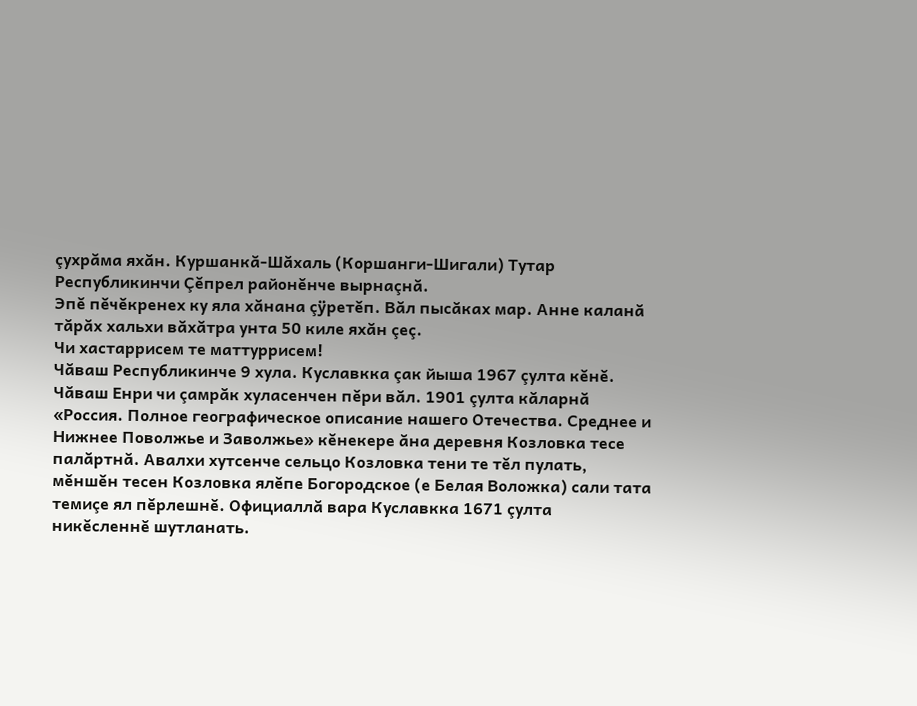çухрăма яхăн. Куршанкă-Шăхаль (Коршанги-Шигали) Тутар Республикинчи Çĕпрел районĕнче вырнаçнă.
Эпĕ пĕчĕкренех ку яла хăнана çÿретĕп. Вăл пысăках мар. Анне каланă тăрăх хальхи вăхăтра унта 50 киле яхăн çеç.
Чи хастаррисем те маттуррисем!
Чăваш Республикинче 9 хула. Куславкка çак йыша 1967 çулта кĕнĕ. Чăваш Енри чи çамрăк хуласенчен пĕри вăл. 1901 çулта кăларнă «Россия. Полное географическое описание нашего Отечества. Среднее и Нижнее Поволжье и Заволжье» кĕнекере ăна деревня Козловка тесе палăртнă. Авалхи хутсенче сельцо Козловка тени те тĕл пулать, мĕншĕн тесен Козловка ялĕпе Богородское (е Белая Воложка) сали тата темиçе ял пĕрлешнĕ. Официаллă вара Куславкка 1671 çулта никĕсленнĕ шутланать.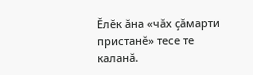Ĕлĕк ăна «чăх çăмарти пристанĕ» тесе те каланă.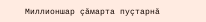Миллионшар çăмарта пуçтарнă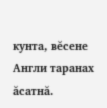кунта, вĕсене Англи таранах ăсатнă.